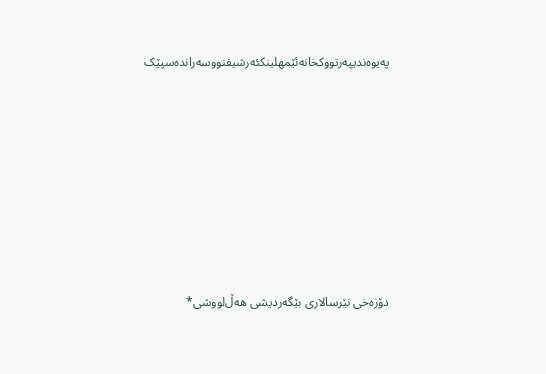په‌یوه‌ندیپه‌رتووکخانه‌ئێمهلینکئه‌رشیفنووسه‌رانده‌سپێک









دۆزه‌خی نێرسالاری بێگه‌ردیشی هه‌ڵ‌لووشی*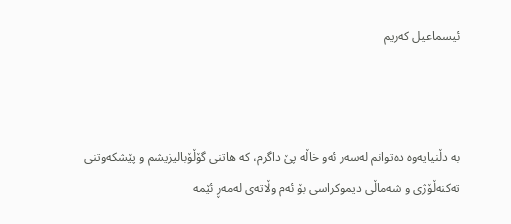ئیسماعیل که‌ریم



به‌ دڵنیایه‌وه‌ ده‌توانم له‌سه‌ر ئه‌و خاڵه‌ پێ داگرم، که‌ هاتنی گۆڵۆبالیزیشم و پێشکه‌وتنی ته‌کنه‌ڵۆژی و شه‌ماڵی دیموکراسی بۆ ئه‌م وڵاته‌ی له‌مه‌ڕ ئێمه‌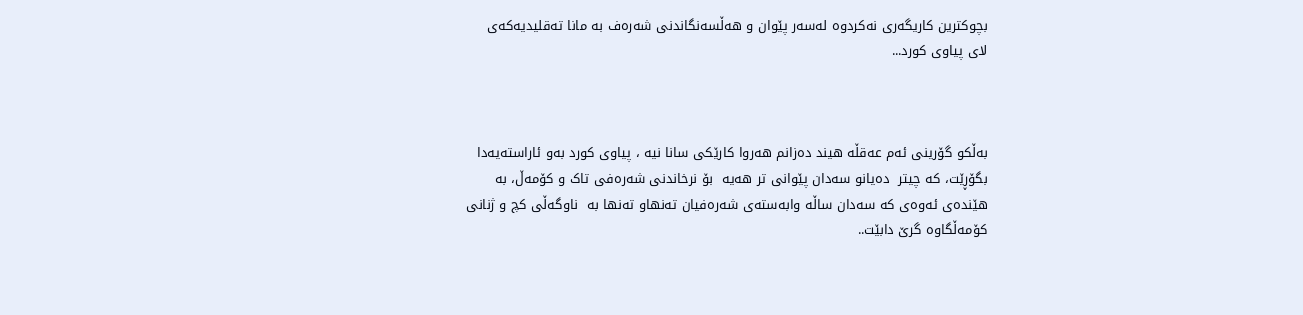بچوکترین کاریگه‌ری نه‌کردوه‌ له‌سه‌ر پێوان و هه‌ڵسه‌نگاندنی شه‌ره‌ف به‌ مانا ته‌قلیدیه‌که‌ی لای پیاوی کورد...



به‌ڵکو گۆرینی ئه‌م عه‌قڵه‌ هیند ده‌زانم هه‌روا کارێکی سانا نیه‌ ، پیاوی کورد به‌و ئاراسته‌یه‌دا بگۆڕێت، که‌ چیتر  ده‌یانو سه‌دان پێوانی تر هه‌یه‌  بۆ نرخاندنی شه‌ره‌فی تاک و کۆمه‌ڵ، به‌ هێنده‌ی ئه‌وه‌ی که‌ سه‌دان ساڵه‌ وابه‌سته‌ی شه‌ره‌فیان ته‌نهاو ته‌نها به‌  ناوگه‌ڵی کچ و ژنانی کۆمه‌ڵگاوه‌ گرێ دابێت..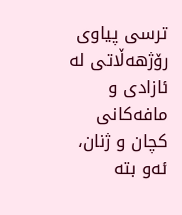ترسی پیاوی رۆژهه‌ڵاتی له‌ ئازادی و مافه‌کانی کچان و ژنان، ئه‌و بته‌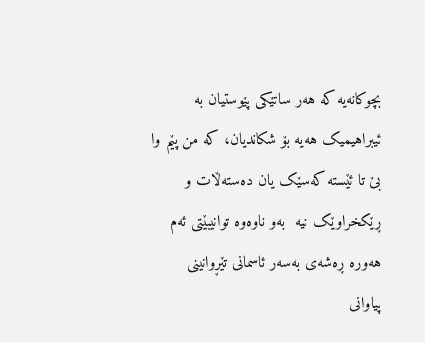بچوکانه‌یه‌ که‌ هه‌ر ساتێکی پێوستیان به‌ ئیبراهیمیک هه‌یه‌ بۆ شکاندیان، که‌ من پێم وا بێ تا ئێسته‌ که‌سێک یان ده‌سته‌ڵات و  ڕێکخراوێک نیه‌  به‌و ناوه‌وه‌ توانیبێتی ئه‌م هه‌وره‌ ڕه‌شه‌ی به‌سه‌ر ئاسمانی تێڕوانینی پیاوانی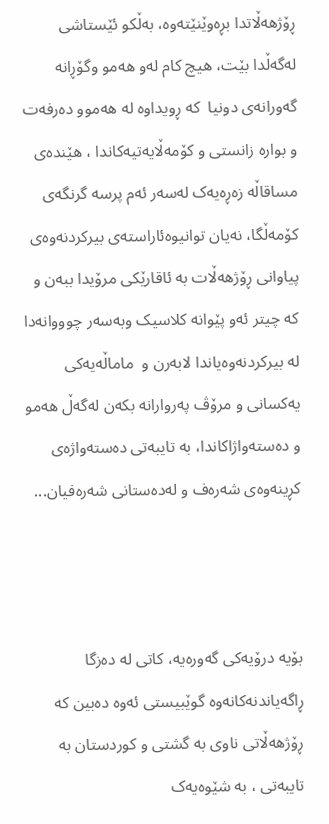ڕۆژهه‌ڵاتدا بڕه‌وێنێته‌وه‌، به‌ڵکو ئێستاشی له‌گه‌ڵدا بێت، هیچ کام له‌و هه‌مو وگۆڕانه‌ گه‌ورانه‌ی دونیا  که‌ ڕویداوه‌ له‌ هه‌موو ده‌رفه‌ت و بواره‌ زانستی و کۆمه‌ڵایه‌تیه‌کاندا ، هێنده‌ی مساقاڵه‌ زه‌ڕه‌یه‌ک له‌سه‌ر ئه‌م پرسه‌ گرنگه‌ی کۆمه‌ڵگا، نه‌یان توانیوه‌ئاراسته‌ی بیرکردنه‌وه‌ی پیاوانی ڕۆژهه‌ڵات به‌ ئاقارێکی مرۆیدا ببه‌ن و که‌ چیتر ئه‌و پێوانه‌ کلاسیک وبه‌سه‌ر چوووانه‌دا له‌ بیرکردنه‌وه‌یاندا لابه‌رن و  ماماڵه‌یه‌کی یه‌کسانی و مرۆڤ په‌روارانه‌ بکه‌ن له‌گه‌ڵ هه‌مو و ده‌سته‌واژاکاندا، به‌ تایبه‌تی ده‌سته‌واژه‌ی کڕینه‌وه‌ی شه‌ره‌ف و له‌ده‌ستانی شه‌ره‌فیان...



بۆیه‌ درۆیه‌کی گه‌وره‌یه‌، کاتی له‌ ده‌زگا ڕاگه‌یاندنه‌کانه‌وه‌ گوێبیستی ئه‌وه‌ ده‌بین که‌  ڕۆژهه‌ڵاتی ناوی به‌ گشتی و کوردستان به‌ تایبه‌تی ، به‌ شێوه‌یه‌ک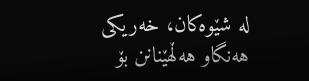له‌ شێوه‌کان، خه‌ریکی هه‌نگاو هه‌ڵهێنانن بۆ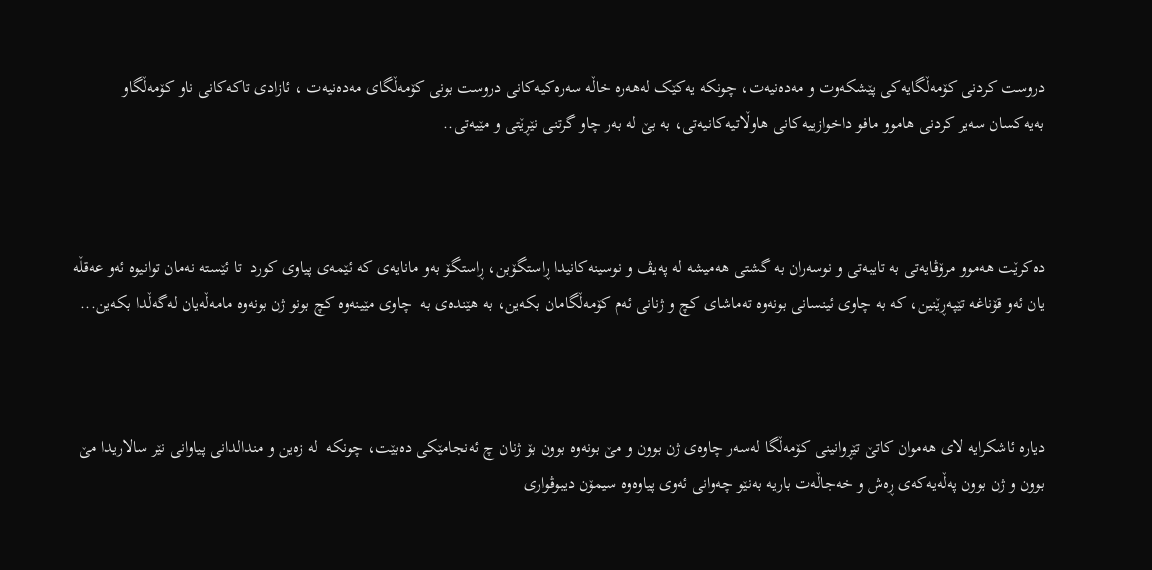دروست کردنی کۆمه‌ڵگایه‌کی پێشکه‌وت و مه‌ده‌نیه‌ت، چونکه‌ یه‌کێک له‌هه‌ره‌ خاڵه‌ سه‌ره‌کیه‌کانی دروست بونی کۆمه‌ڵگای مه‌ده‌نیه‌ت ، ئازادی تاکه‌کانی ناو کۆمه‌ڵگاو  به‌یه‌کسان سه‌یر کردنی هاموو مافو داخوازییه‌کانی هاوڵاتیه‌کانیه‌تی، به‌ بێ له‌ به‌ر چاو گرتنی نێڕێتی و مێیه‌تی..



ده‌کرێت هه‌موو مرۆڤایه‌تی به‌ تایبه‌تی و نوسه‌ران به‌ گشتی هه‌میشه‌ له‌ په‌یڤ و نوسینه‌کانیدا ڕاستگۆبن، ڕاستگۆ به‌و مانایه‌ی که‌ ئێمه‌ی پیاوی کورد  تا ئێسته‌ نه‌مان توانیوه‌ ئه‌و عه‌قڵه‌ یان ئه‌و قۆناغه‌ تێپه‌ڕێنین، که‌ به‌ چاوی ئینسانی بونه‌وه‌ ته‌ماشای کچ و ژنانی ئه‌م کۆمه‌ڵگامان بکه‌ین، به‌ هێنده‌ی به‌  چاوی مێینه‌وه‌ کچ بونو ژن بونه‌وه‌ مامه‌ڵه‌یان له‌گه‌ڵدا بکه‌ین...



دیاره‌ ئاشکرایه‌ لای هه‌موان کاتێ تێڕوانینی کۆمه‌ڵگا له‌سه‌ر چاوه‌ی ژن بوون و مێ بونه‌وه‌ بوون بۆ ژنان چ ئه‌نجامێکی ده‌بێت، چونکه‌  له‌ زه‌ین و مندالدانی پیاوانی نێر سالاریدا مێ بوون و ژن بوون په‌ڵه‌یه‌که‌ی ڕه‌ش و خه‌جاڵه‌ت باریه‌ به‌نێو چه‌وانی ئه‌وی پیاوه‌وه‌ سیمۆن دیبوڤواری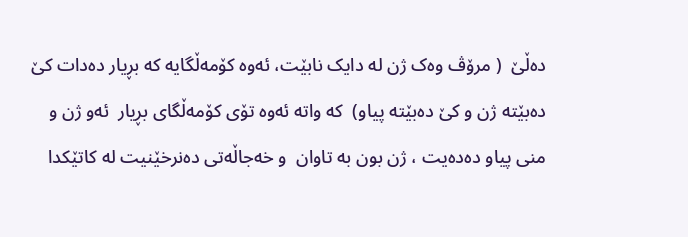ده‌ڵێ  ( مرۆڤ وه‌ک ژن له‌ دایک نابێت، ئه‌وه‌ کۆمه‌ڵگایه که‌ بڕیار ده‌دات‌ کێ ده‌بێته‌ ژن و کێ ده‌بێته‌ پیاو)  که‌ واته‌ ئه‌وه‌ تۆی کۆمه‌ڵگای بڕیار  ئه‌و ژن و منی پیاو ده‌ده‌یت ، ژن بون به‌ تاوان  و خه‌جاڵه‌تی ده‌نرخێنیت له‌ کاتێکدا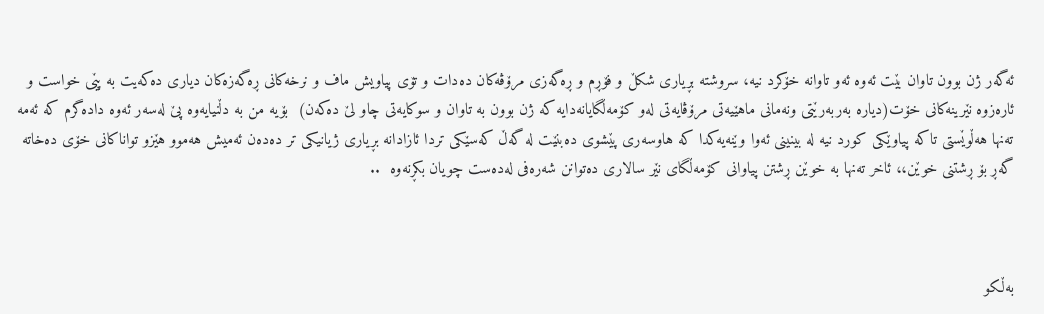ئه‌گه‌ر ژن بوون تاوان بێت ئه‌وه‌ ئه‌و تاوانه‌ خۆکرد نیه‌، سروشته‌ بڕیاری شكڵ و فۆڕم و ڕه‌گه‌زی مرۆڤه‌کان ده‌دات و تۆی پیاویش ماف و نرخه‌کانی ڕه‌گه‌زه‌کان دیاری ده‌که‌یت به‌ پێی خواست و ئاره‌زوه‌ نێرینه‌کانی خۆت(دیاره‌ به‌ربه‌رێتی ونه‌مانی ماهێیه‌تی مرۆڤایه‌تی له‌و کۆمه‌ڵگایانه‌دایه‌ که‌ ژن بوون به‌ تاوان و سوکایه‌تی چاو لێ ده‌که‌ن)  بۆیه‌ من به‌ دڵنیایه‌وه‌ پێ له‌سه‌ر ئه‌وه‌ داده‌گرم که‌ ئه‌مه‌ ته‌نها هه‌ڵوێستی تاکه‌ پیاوێکی کورد نیه‌ له‌ بینینی ئه‌وا وێنه‌یه‌کدا که‌ هاوسه‌ری پێشوی ده‌بنێت له‌ گه‌ڵ که‌سێکی تردا ئازادانه‌ بڕیاری ژیانیکی تر ده‌ده‌ن ئه‌میش هه‌موو هێزو تواناکانی خۆی ده‌خاته‌ گه‌ڕ بۆ ڕشتنی خوێن،، ئاخر ته‌نها به‌ خوێن ڕشتن پیاوانی کۆمه‌ڵگای نێر سالاری ده‌توانن شه‌ره‌فی له‌ده‌ست چویان بکڕنه‌وه‌  ..



به‌ڵکو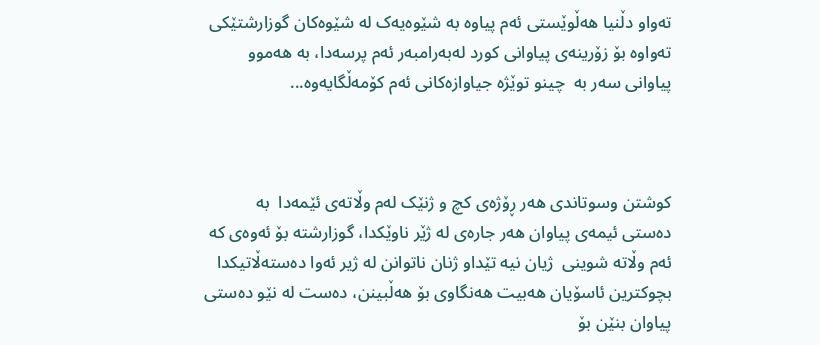ته‌واو دڵنیا هه‌ڵوێستی ئه‌م پیاوه‌ به‌ شێوه‌یه‌ک له‌ شێوه‌کان گوزارشتێکی ته‌واوه‌ بۆ زۆرینه‌ی پیاوانی کورد له‌به‌رامبه‌ر ئه‌م پرسه‌دا، به‌ هه‌موو پیاوانی سه‌ر به‌  چینو توێژه‌ جیاوازه‌کانی ئه‌م کۆمه‌ڵگایه‌وه‌...



کوشتن وسوتاندی هه‌ر ڕۆژه‌ی کچ و ژنێک له‌م وڵاته‌ی ئێمه‌دا  به‌ ده‌ستی ئیمه‌ی پیاوان هه‌ر جاره‌ی له‌ ژێر ناوێکدا، گوزارشته‌ بۆ ئه‌وه‌ی که‌ ئه‌م وڵاته‌ شوینی  ژیان نیه‌ تێداو ژنان ناتوانن له‌ ژیر ئه‌وا ده‌سته‌ڵاتیکدا بچوکترین ئاسۆیان هه‌بیت هه‌نگاوی بۆ هه‌ڵبینن، ده‌ست له‌ نێو ده‌ستی پیاوان بنێن بۆ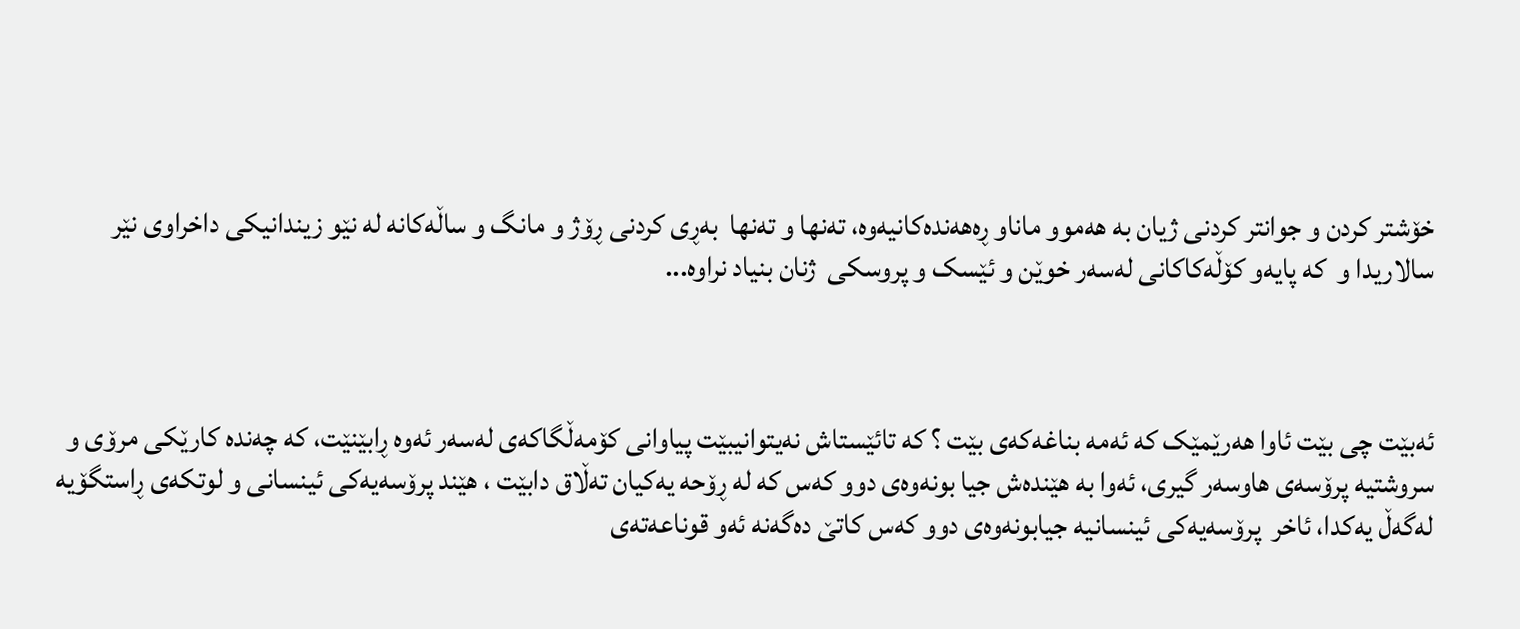خۆشتر کردن و جوانتر کردنی ژیان به‌ هه‌موو ماناو ڕه‌هه‌نده‌کانیه‌وه‌، ته‌نها و ته‌نها  به‌ڕی کردنی ڕۆژ و مانگ و ساڵه‌کانه‌ له‌ نێو زیندانیکی داخراوی نێر سالاریدا و  که‌ پایه‌و کۆڵه‌کاکانی له‌سه‌ر خوێن و ئێسک و پروسکی  ژنان بنیاد نراوه‌...



ئه‌بێت چی بێت ئاوا هه‌رێمێک که‌ ئه‌مه‌ بناغه‌که‌ی بێت ؟ که‌ تائێستاش نه‌یتوانیبێت پیاوانی کۆمه‌ڵگاکه‌ی له‌سه‌ر ئه‌وه‌ ڕابێنێت، که‌ چه‌نده‌ کارێکی مرۆی و سروشتیه‌ پرۆسه‌ی هاوسه‌ر گیری، ئه‌وا به‌ هێنده‌ش جیا بونه‌وه‌ی دوو که‌س که‌ له‌ ڕۆحه‌ یه‌کیان ته‌ڵاق دابێت ، هێند پرۆسه‌یه‌کی ئینسانی و لوتکه‌ی ڕاستگۆیه‌ له‌گه‌ڵ یه‌کدا، ئاخر  پرۆسه‌یه‌کی ئینسانیه‌ جیابونه‌وه‌ی دوو که‌س کاتێ ده‌گه‌نه‌ ئه‌و قوناعه‌ته‌ی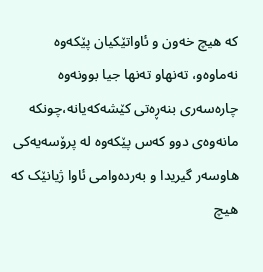که‌ هیچ خه‌ون و ئاواتێکیان پێکه‌وه‌ نه‌ماوه‌و، ته‌نهاو ته‌نها جیا بوونه‌وه‌ چاره‌سه‌ری بنه‌ڕه‌تی کێشه‌که‌یانه‌،چونکه‌ مانه‌وه‌ی دوو که‌س پێکه‌وه‌ له‌ پرۆسه‌یه‌کی هاوسه‌ر گیریدا و به‌رده‌وامی ئاوا ژیانێک که‌ هیچ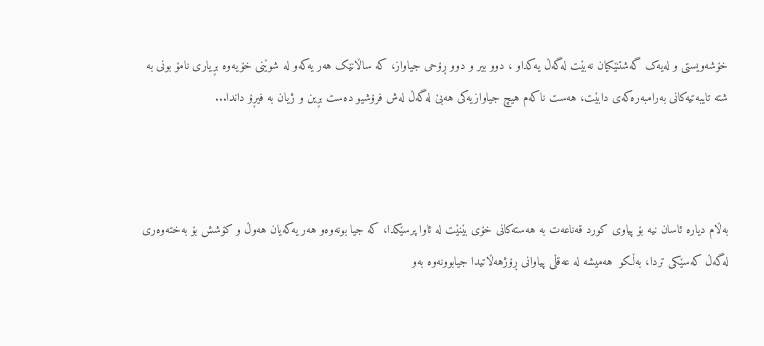خۆشه‌ویستی و له‌یه‌ک گه‌شتنێکیان نه‌بێت له‌گه‌ڵ یه‌کداو ، دوو بیر و دوو ڕۆحی جیاواز، که‌ ساڵانێک هه‌ر یه‌که‌و له‌ شوێنی خۆیه‌وه‌ بڕیاری نامۆ بونی به‌ شته‌ تایبه‌تیه‌کانی به‌رامبه‌ره‌که‌ی دابێت، هه‌ست ناکه‌م هیچ جیاوازیه‌کی هه‌بێ له‌گه‌ڵ له‌ش فرۆشیو ده‌ست بڕین و ژیان به‌ فیڕۆ داندا...



به‌ڵام دیاره‌ ئاسان نیه‌ بۆ پیاوی کورد قه‌ناعه‌ت به‌ هه‌سته‌کانی خۆی بێنێت له‌ ئاوا پرسێکدا، که‌ جیا بونه‌وه‌و هه‌ر یه‌که‌یان هه‌وڵ و کۆشش بۆ به‌خته‌وه‌ری له‌گه‌ڵ که‌سێکی تردا، به‌ڵکو  هه‌میشه‌ له‌ عه‌قڵی پیاوانی ڕۆژهه‌ڵاتیدا جیابوونه‌وه‌ به‌و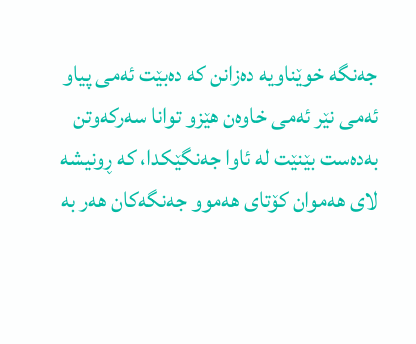جه‌نگه‌ خوێناویه‌ ده‌زانن که‌ ده‌بێت ئه‌می پیاو ئه‌می نێر ئه‌می خاوه‌ن هێزو توانا سه‌رکه‌وتن به‌ده‌ست بێنێت له‌ ئاوا جه‌نگێکدا، که‌ ڕونیشه‌ لای هه‌موان کۆتای هه‌موو جه‌نگه‌کان هه‌ر به‌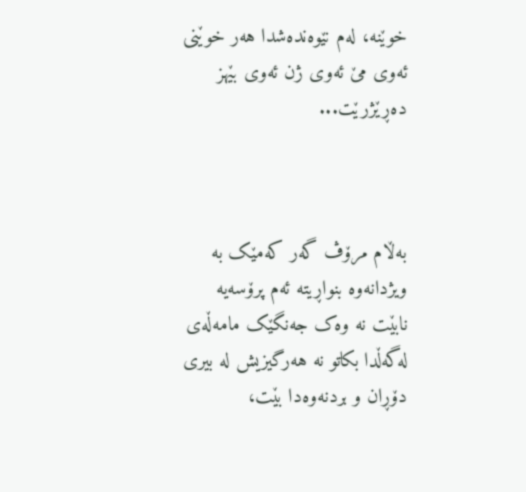خوێنه‌، له‌م نێوه‌نده‌شدا هه‌ر خوێنی ئه‌وی مێ ئه‌وی ژن ئه‌وی بێهز ده‌ڕێژرێت...



به‌ڵام مرۆڤ گه‌ر که‌مێک به‌ ویژدانه‌وه‌ بنواڕیته‌ ئه‌م پرۆسه‌یه‌ نابێت نه‌ وه‌ک جه‌نگێک مامه‌ڵه‌ی له‌گه‌ڵدا بکاتو نه‌ هه‌رگیزیش له‌ بیری دۆڕان و بردنه‌وه‌دا بێت،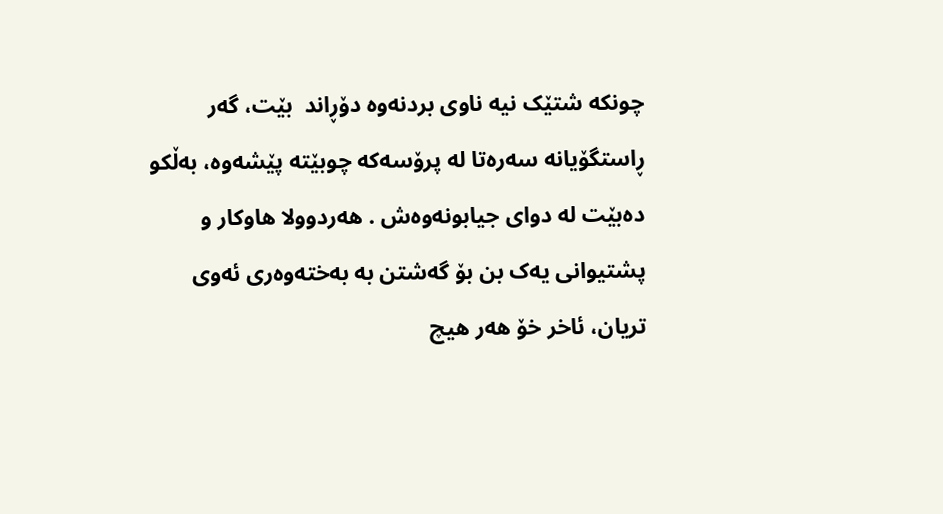چونکه‌ شتێک نیه‌ ناوی بردنه‌وه‌ دۆڕاند  بێت، گه‌ر ڕاستگۆیانه‌ سه‌ره‌تا له‌ پرۆسه‌که‌ چوبێته‌ پێشه‌وه، به‌ڵکو  ده‌بێت له‌ دوای جیابونه‌وه‌ش‌ . هه‌ردوولا هاوکار و پشتیوانی یه‌ک بن بۆ گه‌شتن به‌ به‌خته‌وه‌ری ئه‌وی تریان، ئاخر خۆ هه‌ر هیچ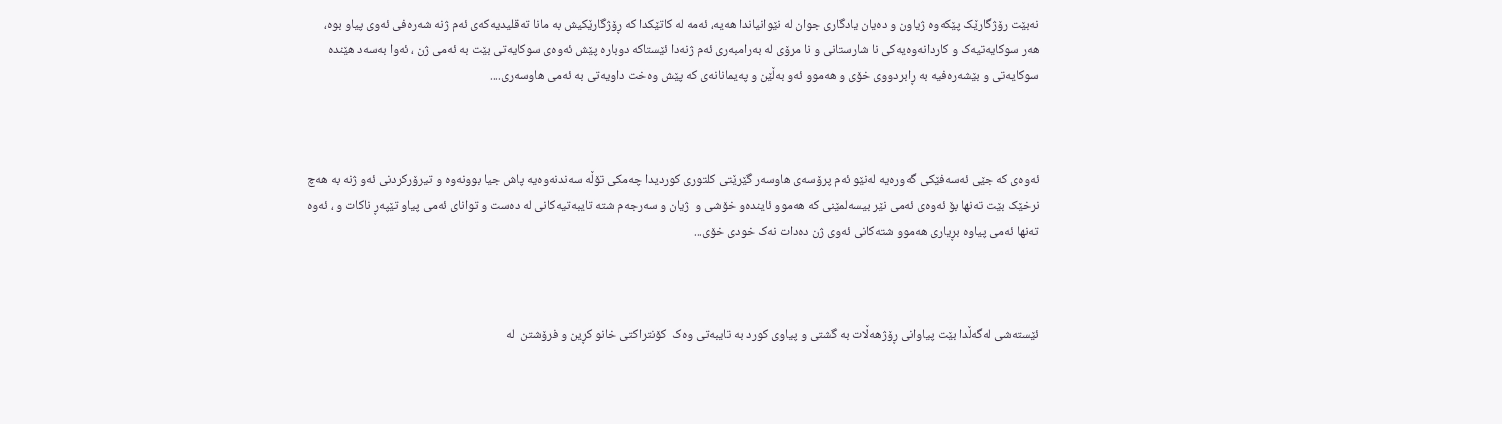نه‌بێت رۆژگارێک پێکه‌وه‌ ژیاون و ده‌یان یادگاری جوان له‌ نێوانیاندا هه‌یه‌، ئه‌مه‌ له‌ کاتێکدا که‌ ڕۆژگارێکیش به‌ مانا ته‌قلیدیه‌که‌ی ئه‌م ژنه‌ شه‌ره‌فی ئه‌وی پیاو بوه‌،  هه‌ر سوکایه‌تیه‌ک و کاردانه‌وه‌یه‌کی نا شارستانی و نا مرۆی له‌ به‌رامبه‌ری ئه‌م ژنه‌دا ئێستاکه‌ دوباره‌ پێش ئه‌وه‌ی سوکایه‌تی بێت به‌ ئه‌می ژن ، ئه‌وا به‌سه‌د هێنده‌ سوکایه‌تی و بێشه‌ره‌فیه‌ به‌ ڕابردووی خۆی و هه‌موو ئه‌و به‌ڵێن و په‌یمانانه‌ی که‌ پێش وه‌خت داویه‌تی به‌ ئه‌می هاوسه‌ری....



ئه‌وه‌ی که‌ جێی ئه‌سه‌فێکی گه‌وره‌یه‌ له‌نێو ئه‌م پرۆسه‌ی هاوسه‌ر گێرێتی کلتوری کوردیدا چه‌مکی تۆڵه‌ سه‌ندنه‌وه‌یه‌ پاش جیا بوونه‌وه‌ و تیرۆرکردنی ئه‌و ژنه‌ به‌ هه‌چ نرخێک بێت ته‌نها بۆ ئه‌وه‌ی ئه‌می نێر بیسه‌لمێنی که‌ هه‌موو ئاینده‌و خۆشی و  ژیان و سه‌رجه‌م شته‌ تایبه‌تیه‌کانی له‌ ده‌ست و توانای ئه‌می پیاو تێپه‌ڕ ناکات و ، ئه‌وه‌ ته‌نها ئه‌می پیاوه‌ بڕیاری هه‌موو شته‌کانی ئه‌وی ژن ده‌دات نه‌ک خودی خۆی...



ئێسته‌شی له‌گه‌ڵدا بێت پیاوانی ڕۆژهه‌ڵات به‌ گشتی و پیاوی کورد به‌ تایبه‌تی وه‌ک  کۆنتراکتی خانو کڕین و فرۆشتن  له‌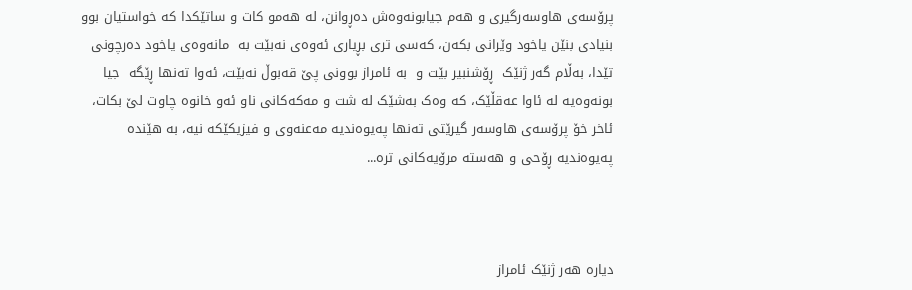پرۆسه‌ی هاوسه‌رگیری و هه‌م جیابونه‌وه‌ش ده‌ڕوانن، له‌ هه‌مو کات و ساتێکدا که‌ خواستیان بوو بنیادی بنێن یاخود وێرانی بکه‌ن، که‌سی تری بڕیاری ئه‌وه‌ی نه‌بێت به‌  مانه‌وه‌ی یاخود ده‌رچونی تێدا، به‌ڵام گه‌ر ژنێک  ڕۆشنبیر بێت و  به‌ ئامراز بوونی پێ قه‌بوڵ نه‌بێت، ئه‌وا ته‌نها ڕێگه‌  جیا بونه‌وه‌یه‌ له‌ ئاوا عه‌قڵێک، که‌ وه‌ک به‌شێک له‌ شت و مه‌که‌کانی ناو ئه‌و خانوه‌ چاوت لێ بکات،  ئاخر خۆ پرۆسه‌ی هاوسه‌ر گیرێتی ته‌نها په‌یوه‌ندیه‌ مه‌عنه‌وی و فیزیکێکه‌ نیه‌، به‌ هێنده‌ په‌یوه‌ندیه‌ ڕۆحی و هه‌سته‌ مرۆیه‌کانی تره‌...



دیاره‌ هه‌ر ژنێک ئامراز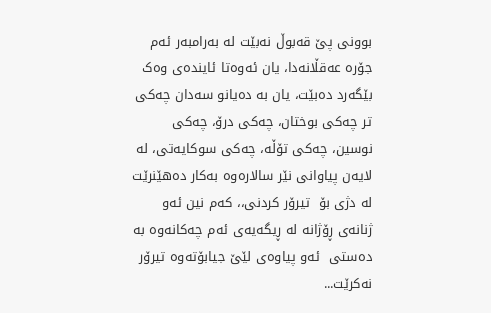بوونی پێ قه‌بوڵ نه‌بێت له‌ به‌رامبه‌ر ئه‌م جۆره‌ عه‌قڵانه‌دا، یان ئه‌وه‌تا ئاینده‌ی وه‌ک بێگه‌رد ده‌بێت، یان به‌ ده‌یانو سه‌دان چه‌کی تر چه‌کی بوختان، چه‌کی درۆ، چه‌کی نوسین، چه‌کی تۆڵه‌، چه‌کی سوکایه‌تی، له‌ لایه‌ن پیاوانی نێر سالاره‌وه‌ به‌کار ده‌هێنرێت له‌ دژی بۆ  تیرۆر کردنی،، که‌م نین ئه‌و ژنانه‌ی ڕۆژانه‌ له‌ ڕیگه‌یه‌ی ئه‌م چه‌کانه‌وه‌ به‌ ده‌ستی  ئه‌و پیاوه‌ی لێێ جیابۆته‌وه‌ تیرۆر نه‌کرێت...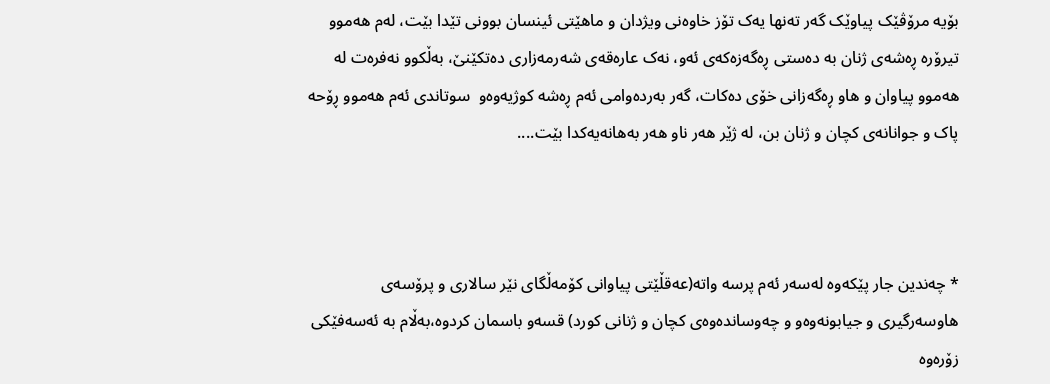بۆیه‌ مرۆڤێک پیاوێک گه‌ر ته‌نها یه‌ک تۆز خاوه‌نی ویژدان و ماهێتی ئینسان بوونی تێدا بێت، له‌م هه‌موو تیرۆره‌ ڕه‌شه‌ی ژنان به‌ ده‌ستی ڕه‌گه‌زه‌که‌ی ئه‌و، نه‌ک عاره‌قه‌ی شه‌رمه‌زاری ده‌تکێنێ، به‌ڵکوو نه‌فره‌ت له‌ هه‌موو پیاوان و هاو ڕه‌گه‌زانی خۆی ده‌کات، گه‌ر به‌رده‌وامی ئه‌م ڕه‌شه‌ کوژیه‌وه‌و  سوتاندی ئه‌م هه‌موو ڕۆحه‌ پاک و جوانانه‌ی کچان و ژنان بن، له‌ ژێر هه‌ر ناو هه‌ر به‌هانه‌یه‌کدا بێت....



* چه‌ندین جار پێکه‌وه‌ له‌سه‌ر ئه‌م پرسه‌ واته‌(عه‌قڵێتی پیاوانی کۆمه‌ڵگای نێر سالاری و پرۆسه‌ی هاوسه‌رگیری و جیابونه‌وه‌و و چه‌وسانده‌وه‌ی کچان و ژنانی کورد) قسه‌و باسمان کردوه‌،به‌ڵام به‌ ئه‌سه‌فێکی زۆره‌وه‌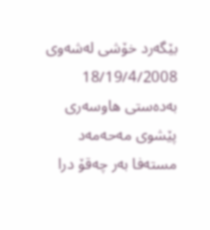بێگه‌رد خۆشی له‌شه‌وی 18/19/4/2008 به‌ده‌ستی هاوسه‌ری پێشوی مه‌حه‌مه‌د مسته‌فا به‌ر چه‌قۆ درا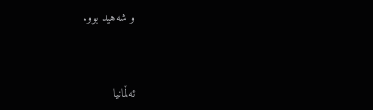و شه‌هید بوو.



ئه‌ڵمانیا